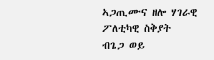ኣጋጢሙና ዘሎ ሃገራዊ ፖለቲካዊ ስቅያት ብጌጋ ወይ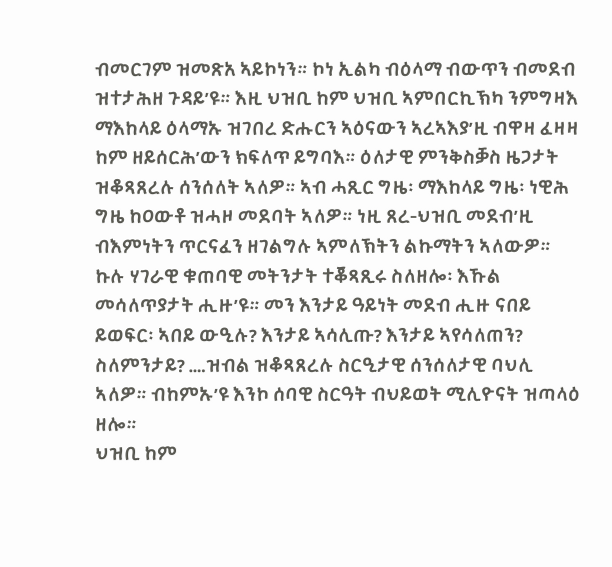ብመርገም ዝመጽአ ኣይኮነን። ኮነ ኢልካ ብዕላማ ብውጥን ብመደብ ዝተታሕዘ ጉዳይ’ዩ። እዚ ህዝቢ ከም ህዝቢ ኣምበርኪኽካ ንምግዛእ ማእከላይ ዕላማኡ ዝገበረ ድሑርን ኣዕናውን ኣረኣእያ’ዚ ብዋዛ ፈዛዛ ከም ዘይሰርሕ’ውን ክፍለጥ ይግባእ። ዕለታዊ ምንቅስቓስ ዜጋታት ዝቆጻጸረሉ ሰንሰለት ኣለዎ። ኣብ ሓጺር ግዜ፡ ማእከላይ ግዜ፡ ነዊሕ ግዜ ከዐውቶ ዝሓዞ መደባት ኣለዎ። ነዚ ጸረ-ህዝቢ መደብ’ዚ ብእምነትን ጥርናፈን ዘገልግሉ ኣምለኽትን ልኩማትን ኣለውዎ። ኩሉ ሃገራዊ ቁጠባዊ መትንታት ተቖጻጺሩ ስለዘሎ፡ እኹል መሳለጥያታት ሒዙ’ዩ። መን እንታይ ዓይነት መደብ ሒዙ ናበይ ይወፍር፡ ኣበይ ውዒሉ? እንታይ ኣሳሊጡ? እንታይ ኣየሳለጠን? ስለምንታይ? ….ዝብል ዝቆጻጸረሉ ስርዒታዊ ሰንሰለታዊ ባህሊ ኣለዎ። ብከምኡ’ዩ እንኮ ሰባዊ ስርዓት ብህይወት ሚሊዮናት ዝጣላዕ ዘሎ።
ህዝቢ ከም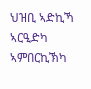ህዝቢ ኣድኪኻ ኣርዒድካ ኣምበርኪኽካ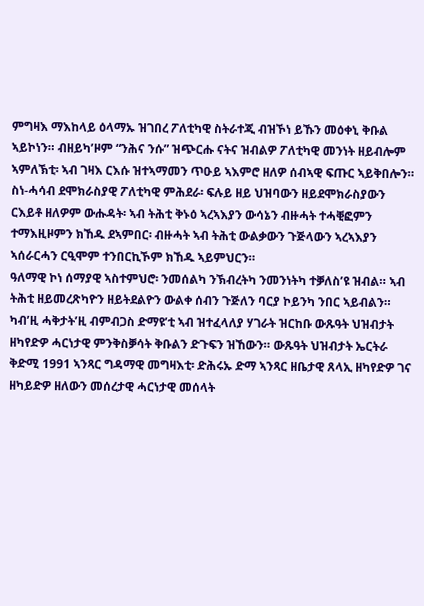ምግዛእ ማእከላይ ዕላማኡ ዝገበረ ፖለቲካዊ ስትራተጂ ብዝኾነ ይኹን መዕቀኒ ቅቡል ኣይኮነን። ብዘይካ’ዞም “ንሕና ንሱ” ዝጭርሑ ናትና ዝብልዎ ፖለቲካዊ መንነት ዘይብሎም ኣምለኽቲ፡ ኣብ ገዛእ ርእሱ ዝተኣማመን ጥዑይ ኣእምሮ ዘለዎ ሰብኣዊ ፍጡር ኣይቅበሎን። ስነ-ሓሳብ ደሞክራስያዊ ፖለቲካዊ ምሕደራ፡ ፍሉይ ዘይ ህዝባውን ዘይደሞክራስያውን ርእይቶ ዘለዎም ውሑዳት፡ ኣብ ትሕቲ ቅኑዕ ኣረኣእያን ውሳኔን ብዙሓት ተሓቒፎምን ተማእዚዞምን ክኸዱ ደኣምበር፡ ብዙሓት ኣብ ትሕቲ ውልቃውን ጉጅላውን ኣረኣእያን ኣሰራርሓን ርዒሞም ተንበርኪኾም ክኸዱ ኣይምህርን።
ዓለማዊ ኮነ ሰማያዊ ኣስተምህሮ፡ ንመሰልካ ንኽብረትካ ንመንነትካ ተቓለስ’ዩ ዝብል። ኣብ ትሕቲ ዘይመረጽካዮን ዘይትደልዮን ውልቀ ሰብን ጉጅለን ባርያ ኮይንካ ንበር ኣይብልን። ካብ’ዚ ሓቅታት’ዚ ብምብጋስ ድማዩ’ቲ ኣብ ዝተፈላለያ ሃገራት ዝርከቡ ውጹዓት ህዝብታት ዘካየድዎ ሓርነታዊ ምንቅስቓሳት ቅቡልን ድጉፍን ዝኸውን። ውጹዓት ህዝብታት ኤርትራ ቅድሚ 1991 ኣንጻር ግዳማዊ መግዛእቲ፡ ድሕሩኡ ድማ ኣንጻር ዘቤታዊ ጸላኢ ዘካየድዎ ገና ዘካይድዎ ዘለውን መሰረታዊ ሓርነታዊ መሰላት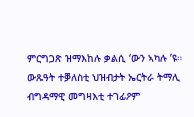ምርግጋጽ ዝማእከሉ ቃልሲ ‘ውን ኣካሉ ’ዩ።
ውጹዓት ተቓለስቲ ህዝብታት ኤርትራ ትማሊ ብግዳማዊ መግዛእቲ ተገፊዖም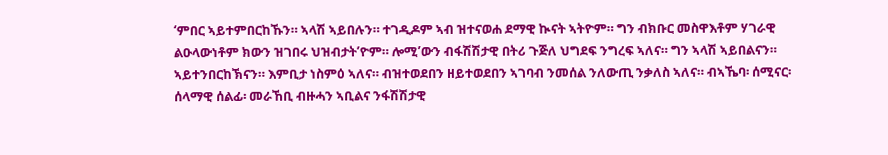‘ምበር ኣይተምበርከኹን። ኣላሽ ኣይበሉን። ተገዲዶም ኣብ ዝተናወሐ ደማዊ ኲናት ኣትዮም። ግን ብክቡር መስዋእቶም ሃገራዊ ልዑላውነቶም ክውን ዝገበሩ ህዝብታት’ዮም። ሎሚ’ውን ብፋሽሽታዊ በትሪ ጉጅለ ህግደፍ ንግረፍ ኣለና። ግን ኣላሽ ኣይበልናን። ኣይተንበርከኽናን። እምቢታ ነስምዕ ኣለና። ብዝተወደበን ዘይተወደበን ኣገባብ ንመሰል ንለውጢ ንቃለስ ኣለና። ብኣኼባ፡ ሰሚናር፡ ሰላማዊ ሰልፊ፡ መራኸቢ ብዙሓን ኣቢልና ንፋሽሽታዊ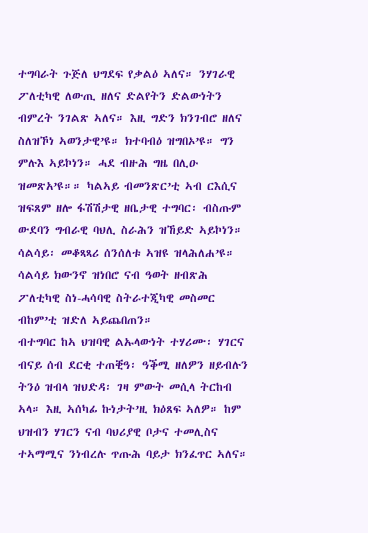ተግባራት ጉጅለ ህግደፍ የቃልዕ ኣለና። ንሃገራዊ ፖለቲካዊ ለውጢ ዘለና ድልየትን ድልውነትን ብምረት ንገልጽ ኣለና። እዚ ግድን ክንገብሮ ዘለና ስለዝኾነ ኣወንታዊ’ዩ። ክተባብዕ ዝግበኦ’ዩ። ግን ምሉእ ኣይኮነን። ሓደ ብዙሕ ግዜ በሊዑ ዝመጽአ’ዩ።። ካልኣይ ብመንጽር’ቲ ኣብ ርእሲና ዝፍጸም ዘሎ ፋሽሽታዊ ዘቤታዊ ተግባር፡ ብስጡም ውደባን ግብራዊ ባህሊ ስራሕን ዝኸይድ ኣይኮነን። ሳልሳይ፡ መቆጻጻሪ ሰንሰለቱ ኣዝዩ ዝላሕለሐ’ዩ። ሳልሳይ ክውንኖ ዝነበሮ ናብ ዓወት ዘብጽሕ ፖለቲካዊ ስነ-ሓሳባዊ ስትራተጂካዊ መስመር ብከም’ቲ ዝድለ ኣይጨበጠን።
ብተግባር ከኣ ህዝባዊ ልኡላውነት ተሃሪሙ፡ ሃገርና ብናይ ሰብ ደርቂ ተጠቒዓ፡ ዓቕሚ ዘለዎን ዘይብሉን ትንዕ ዝብላ ዝህድዳ፡ ገዛ ምውት መሲላ ትርከብ ኣላ። እዚ ኣሰካፊ ኩነታት’ዚ ክዕጸፍ ኣለዎ። ከም ህዝብን ሃገርን ናብ ባህሪያዊ ቦታና ተመሊስና ተኣማሚና ንነብረሉ ጥጡሕ ባይታ ክንፈጥር ኣለና።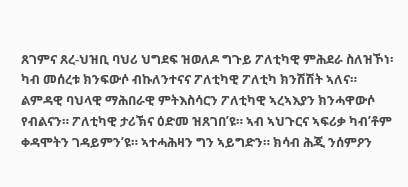ጸገምና ጸረ-ህዝቢ ባህሪ ህግደፍ ዝወለዶ ግጉይ ፖለቲካዊ ምሕደራ ስለዝኾነ፡ ካብ መሰረቱ ክንፍውሶ ብኩለንተናና ፖለቲካዊ ፖለቲካ ክንሽሽት ኣለና። ልምዳዊ ባህላዊ ማሕበራዊ ምትእስሳርን ፖለቲካዊ ኣረኣእያን ክንሓዋውሶ የብልናን። ፖለቲካዊ ታሪኽና ዕድመ ዝጸገበ’ዩ። ኣብ ኣህጉርና ኣፍሪቃ ካብ’ቶም ቀዳሞትን ገዳይምን’ዩ። ኣተሓሕዛን ግን ኣይግድን። ክሳብ ሕጂ ንሰምዖን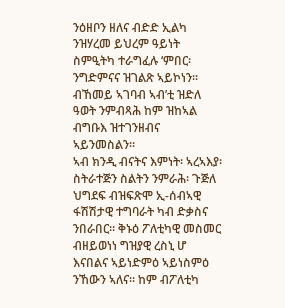ንዕዘቦን ዘለና ብድድ ኢልካ ንዝሃረመ ይህረም ዓይነት ስምዒትካ ተራግፈሉ ‘ምበር፡ ንግድምናና ዝገልጽ ኣይኮነን። ብኸመይ ኣገባብ ኣብ’ቲ ዝድለ ዓወት ንምብጻሕ ከም ዝከኣል ብግቡእ ዝተገንዘብና ኣይንመስልን።
ኣብ ክንዲ ብናትና እምነት፡ ኣረኣእያ፡ ስትራተጅን ስልትን ንምራሕ፡ ጉጅለ ህግደፍ ብዝፍጽሞ ኢ-ሰብኣዊ ፋሽሽታዊ ተግባራት ካብ ድቃስና ንበራበር። ቅኑዕ ፖለቲካዊ መስመር ብዘይወነነ ግዝያዊ ረስኒ ሆ እናበልና ኣይነድምዕ ኣይነስምዕ ንኸውን ኣለና። ከም ብፖለቲካ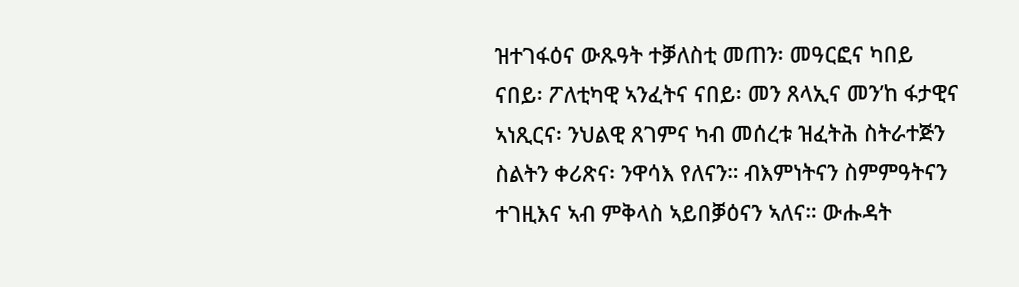ዝተገፋዕና ውጹዓት ተቓለስቲ መጠን፡ መዓርፎና ካበይ ናበይ፡ ፖለቲካዊ ኣንፈትና ናበይ፡ መን ጸላኢና መን’ከ ፋታዊና ኣነጺርና፡ ንህልዊ ጸገምና ካብ መሰረቱ ዝፈትሕ ስትራተጅን ስልትን ቀሪጽና፡ ንዋሳእ የለናን። ብእምነትናን ስምምዓትናን ተገዚእና ኣብ ምቅላስ ኣይበቓዕናን ኣለና። ውሑዳት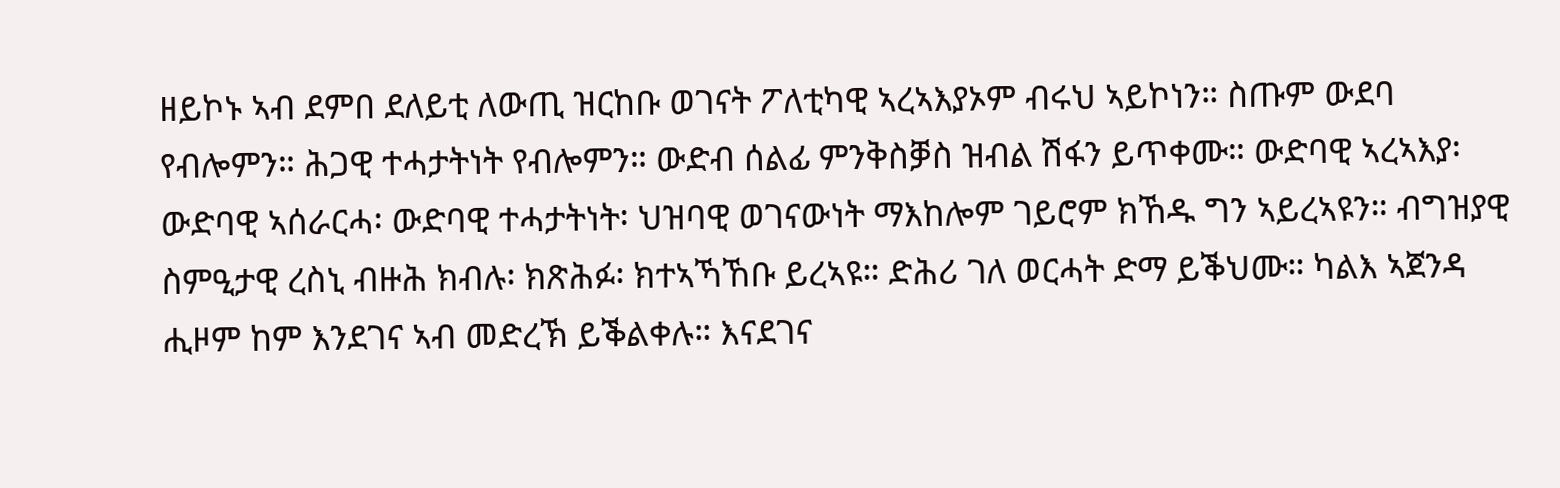ዘይኮኑ ኣብ ደምበ ደለይቲ ለውጢ ዝርከቡ ወገናት ፖለቲካዊ ኣረኣእያኦም ብሩህ ኣይኮነን። ስጡም ውደባ የብሎምን። ሕጋዊ ተሓታትነት የብሎምን። ውድብ ሰልፊ ምንቅስቓስ ዝብል ሽፋን ይጥቀሙ። ውድባዊ ኣረኣእያ፡ ውድባዊ ኣሰራርሓ፡ ውድባዊ ተሓታትነት፡ ህዝባዊ ወገናውነት ማእከሎም ገይሮም ክኸዱ ግን ኣይረኣዩን። ብግዝያዊ ስምዒታዊ ረስኒ ብዙሕ ክብሉ፡ ክጽሕፉ፡ ክተኣኻኸቡ ይረኣዩ። ድሕሪ ገለ ወርሓት ድማ ይቕህሙ። ካልእ ኣጀንዳ ሒዞም ከም እንደገና ኣብ መድረኽ ይቕልቀሉ። እናደገና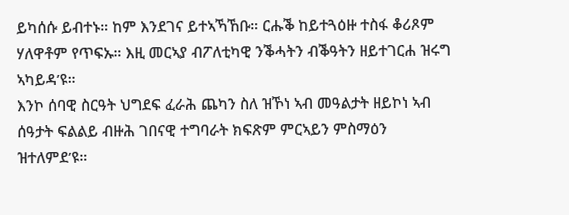ይካሰሱ ይብተኑ። ከም እንደገና ይተኣኻኸቡ። ርሑቕ ከይተጓዕዙ ተስፋ ቆሪጾም ሃለዋቶም የጥፍኡ። እዚ መርኣያ ብፖለቲካዊ ንቕሓትን ብቕዓትን ዘይተገርሐ ዝሩግ ኣካይዳ’ዩ።
እንኮ ሰባዊ ስርዓት ህግደፍ ፈራሕ ጨካን ስለ ዝኾነ ኣብ መዓልታት ዘይኮነ ኣብ ሰዓታት ፍልልይ ብዙሕ ገበናዊ ተግባራት ክፍጽም ምርኣይን ምስማዕን ዝተለምደ’ዩ።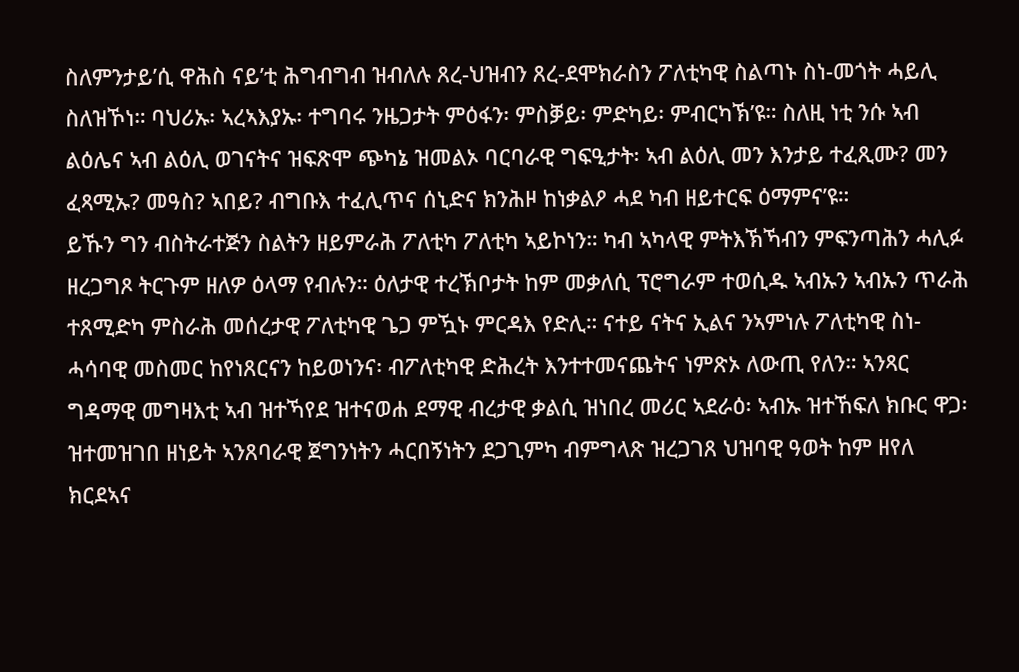ስለምንታይ’ሲ ዋሕስ ናይ’ቲ ሕግብግብ ዝብለሉ ጸረ-ህዝብን ጸረ-ደሞክራስን ፖለቲካዊ ስልጣኑ ስነ-መጎት ሓይሊ ስለዝኾነ። ባህሪኡ፡ ኣረኣእያኡ፡ ተግባሩ ንዜጋታት ምዕፋን፡ ምስቓይ፡ ምድካይ፡ ምብርካኽ’ዩ። ስለዚ ነቲ ንሱ ኣብ ልዕሌና ኣብ ልዕሊ ወገናትና ዝፍጽሞ ጭካኔ ዝመልኦ ባርባራዊ ግፍዒታት፡ ኣብ ልዕሊ መን እንታይ ተፈጺሙ? መን ፈጻሚኡ? መዓስ? ኣበይ? ብግቡእ ተፈሊጥና ሰኒድና ክንሕዞ ከነቃልዖ ሓደ ካብ ዘይተርፍ ዕማምና’ዩ።
ይኹን ግን ብስትራተጅን ስልትን ዘይምራሕ ፖለቲካ ፖለቲካ ኣይኮነን። ካብ ኣካላዊ ምትእኽኻብን ምፍንጣሕን ሓሊፉ ዘረጋግጾ ትርጉም ዘለዎ ዕላማ የብሉን። ዕለታዊ ተረኽቦታት ከም መቃለሲ ፕሮግራም ተወሲዱ ኣብኡን ኣብኡን ጥራሕ ተጸሚድካ ምስራሕ መሰረታዊ ፖለቲካዊ ጌጋ ምዃኑ ምርዳእ የድሊ። ናተይ ናትና ኢልና ንኣምነሉ ፖለቲካዊ ስነ-ሓሳባዊ መስመር ከየነጸርናን ከይወነንና፡ ብፖለቲካዊ ድሕረት እንተተመናጨትና ነምጽኦ ለውጢ የለን። ኣንጻር ግዳማዊ መግዛእቲ ኣብ ዝተኻየደ ዝተናወሐ ደማዊ ብረታዊ ቃልሲ ዝነበረ መሪር ኣደራዕ፡ ኣብኡ ዝተኸፍለ ክቡር ዋጋ፡ ዝተመዝገበ ዘነይት ኣንጸባራዊ ጀግንነትን ሓርበኝነትን ደጋጊምካ ብምግላጽ ዝረጋገጸ ህዝባዊ ዓወት ከም ዘየለ ክርደኣና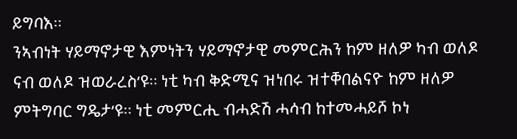ይግባእ።
ንኣብነት ሃይማኖታዊ እምነትን ሃይማኖታዊ መምርሕን ከም ዘለዎ ካብ ወለዶ ናብ ወለዶ ዝወራረስ’ዩ። ነቲ ካብ ቅድሚና ዝነበሩ ዝተቐበልናዮ ከም ዘለዎ ምትግባር ግዴታ’ዩ። ነቲ መምርሒ ብሓድሽ ሓሳብ ከተመሓይሾ ኮነ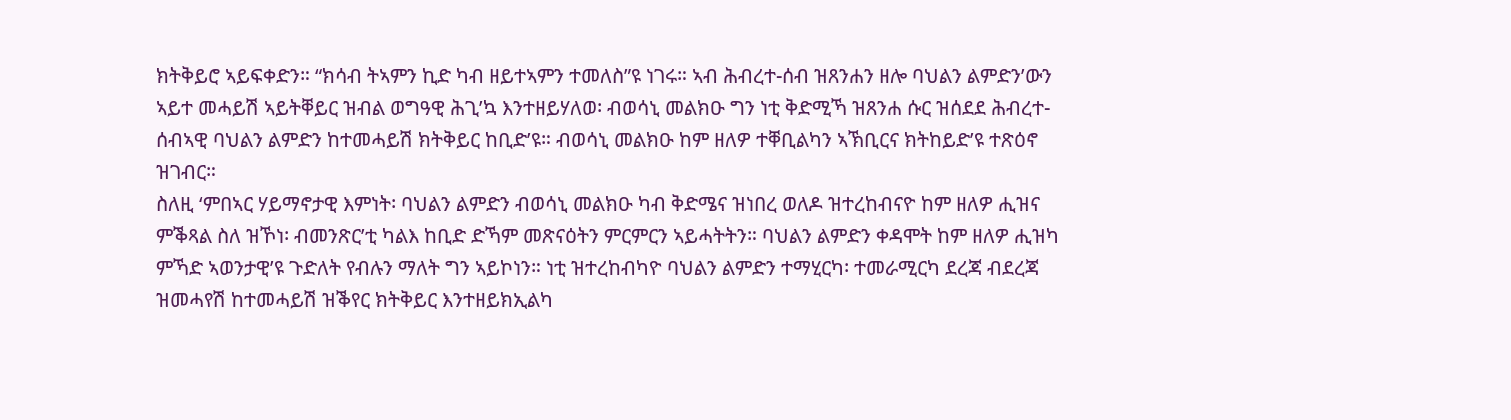ክትቅይሮ ኣይፍቀድን። “ክሳብ ትኣምን ኪድ ካብ ዘይተኣምን ተመለስ”ዩ ነገሩ። ኣብ ሕብረተ-ሰብ ዝጸንሐን ዘሎ ባህልን ልምድን’ውን ኣይተ መሓይሽ ኣይትቐይር ዝብል ወግዓዊ ሕጊ’ኳ እንተዘይሃለወ፡ ብወሳኒ መልክዑ ግን ነቲ ቅድሚኻ ዝጸንሐ ሱር ዝሰደደ ሕብረተ-ሰብኣዊ ባህልን ልምድን ከተመሓይሽ ክትቅይር ከቢድ’ዩ። ብወሳኒ መልክዑ ከም ዘለዎ ተቐቢልካን ኣኽቢርና ክትከይድ’ዩ ተጽዕኖ ዝገብር።
ስለዚ ‘ምበኣር ሃይማኖታዊ እምነት፡ ባህልን ልምድን ብወሳኒ መልክዑ ካብ ቅድሜና ዝነበረ ወለዶ ዝተረከብናዮ ከም ዘለዎ ሒዝና ምቕጻል ስለ ዝኾነ፡ ብመንጽር’ቲ ካልእ ከቢድ ድኻም መጽናዕትን ምርምርን ኣይሓትትን። ባህልን ልምድን ቀዳሞት ከም ዘለዎ ሒዝካ ምኻድ ኣወንታዊ’ዩ ጉድለት የብሉን ማለት ግን ኣይኮነን። ነቲ ዝተረከብካዮ ባህልን ልምድን ተማሂርካ፡ ተመራሚርካ ደረጃ ብደረጃ ዝመሓየሽ ከተመሓይሽ ዝቕየር ክትቅይር እንተዘይክኢልካ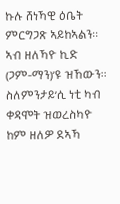ኩሉ ሸነኻዊ ዕቤት ምርግጋጽ ኣይከኣልን። ኣብ ዘለኻዮ ኪድ (ጋም-ማን)’ዩ ዝኸውን። ስለምንታይ’ሲ ነቲ ካብ ቀዳሞት ዝወረስካዮ ከም ዘለዎ ደኣኻ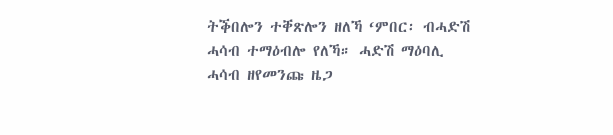ትቕበሎን ተቐጽሎን ዘለኻ ‘ምበር፡ ብሓድሽ ሓሳብ ተማዕብሎ የለኻ። ሓድሽ ማዕባሊ ሓሳብ ዘየመንጩ ዜጋ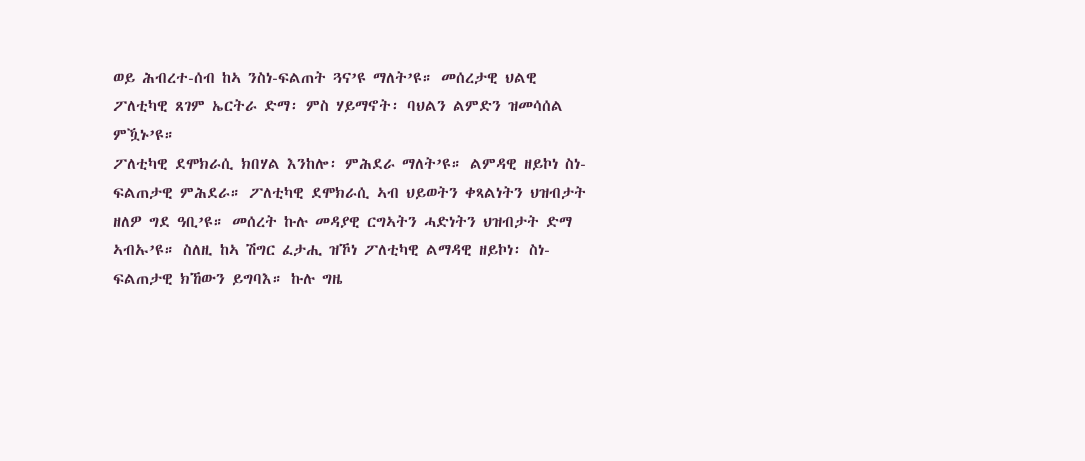ወይ ሕብረተ-ሰብ ከኣ ንስነ-ፍልጠት ጓና’ዩ ማለት’ዩ። መሰረታዊ ህልዊ ፖለቲካዊ ጸገም ኤርትራ ድማ፡ ምስ ሃይማኖት፡ ባህልን ልምድን ዝመሳሰል ምዃኑ’ዩ።
ፖለቲካዊ ደሞክራሲ ክበሃል እንከሎ፡ ምሕደራ ማለት’ዩ። ልምዳዊ ዘይኮነ ስነ-ፍልጠታዊ ምሕደራ። ፖለቲካዊ ደሞክራሲ ኣብ ህይወትን ቀጻልነትን ህዝብታት ዘለዎ ግደ ዓቢ’ዩ። መሰረት ኩሉ መዳያዊ ርግኣትን ሓድነትን ህዝብታት ድማ ኣብኡ’ዩ። ስለዚ ከኣ ሽግር ፈታሒ ዝኾነ ፖለቲካዊ ልማዳዊ ዘይኮነ፡ ስነ-ፍልጠታዊ ክኸውን ይግባእ። ኩሉ ግዜ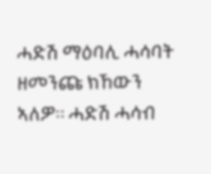ሓድሽ ማዕባሊ ሓሳባት ዘመንጩ ክኸውን ኣለዎ። ሓድሽ ሓሳብ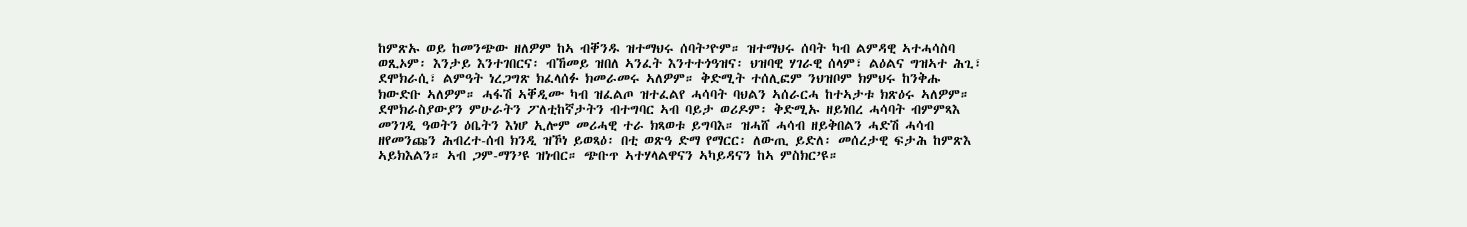ከምጽኡ ወይ ከመንጭው ዘለዎም ከኣ ብቐንዱ ዝተማህሩ ሰባት’ዮም። ዝተማህሩ ሰባት ካብ ልምዳዊ ኣተሓሳስባ ወጺኦም፡ እንታይ እንተገበርና፡ ብኸመይ ዝበለ ኣንፈት እንተተጎዓዝና፡ ህዝባዊ ሃገራዊ ሰላም፣ ልዕልና ግዝኣተ ሕጊ፣ ደሞክራሲ፣ ልምዓት ነረጋግጽ ክፈላሰፉ ክመራመሩ ኣለዎም። ቅድሚት ተሰሊፎም ንህዝቦም ክምህሩ ከንቅሑ ክውድቡ ኣለዎም። ሓፋሽ ኣቐዲሙ ካብ ዝፈልጦ ዝተፈልየ ሓሳባት ባህልን ኣሰራርሓ ከተኣታቱ ክጽዕሩ ኣለዎም። ደሞክራስያውያን ምሁራትን ፖለቲከኛታትን ብተግባር ኣብ ባይታ ወሪዶም፡ ቅድሚኡ ዘይነበረ ሓሳባት ብምምጻእ መንገዲ ዓወትን ዕቤትን እነሆ ኢሎም መሪሓዊ ተራ ክጻወቱ ይግባእ። ዝሓሸ ሓሳብ ዘይቅበልን ሓድሽ ሓሳብ ዘየመንጩን ሕብረተ-ሰብ ክንዲ ዝኾነ ይወጻዕ፡ በቲ ወጽዓ ድማ የማርር፡ ለውጢ ይድለ፡ መሰረታዊ ፍታሕ ከምጽእ ኣይክእልን። ኣብ ጋም-ማን’ዩ ዝነብር። ጭቡጥ ኣተሃላልዋናን ኣካይዳናን ከኣ ምስክር’ዩ።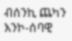ብሰንኪ ጨካን እንኮ-ሰባዊ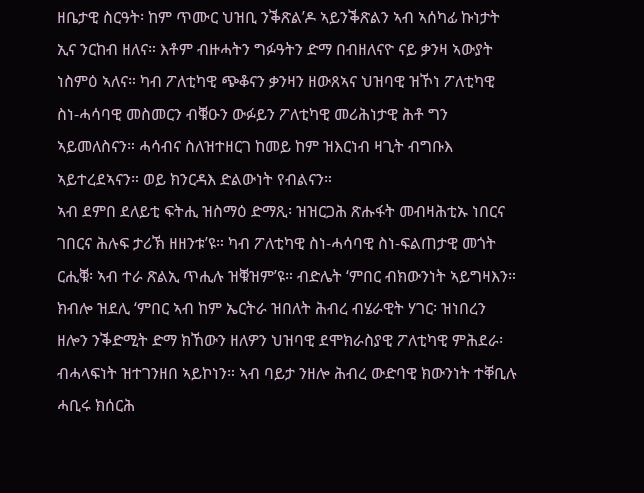ዘቤታዊ ስርዓት፡ ከም ጥሙር ህዝቢ ንቕጽል’ዶ ኣይንቕጽልን ኣብ ኣሰካፊ ኩነታት ኢና ንርከብ ዘለና። እቶም ብዙሓትን ግፉዓትን ድማ በብዘለናዮ ናይ ቃንዛ ኣውያት ነስምዕ ኣለና። ካብ ፖለቲካዊ ጭቆናን ቃንዛን ዘውጸኣና ህዝባዊ ዝኾነ ፖለቲካዊ ስነ-ሓሳባዊ መስመርን ብቑዑን ውፉይን ፖለቲካዊ መሪሕነታዊ ሕቶ ግን ኣይመለስናን። ሓሳብና ስለዝተዘርገ ከመይ ከም ዝእርነብ ዛጊት ብግቡእ ኣይተረደኣናን። ወይ ክንርዳእ ድልውነት የብልናን።
ኣብ ደምበ ደለይቲ ፍትሒ ዝስማዕ ድማጺ፡ ዝዝርጋሕ ጽሑፋት መብዛሕቲኡ ነበርና ገበርና ሕሉፍ ታሪኽ ዘዘንቱ’ዩ። ካብ ፖለቲካዊ ስነ-ሓሳባዊ ስነ-ፍልጠታዊ መጎት ርሒቑ፡ ኣብ ተራ ጽልኢ ጥሒሉ ዝቑዝም’ዩ። ብድሌት ‘ምበር ብክውንነት ኣይግዛእን። ክብሎ ዝደሊ ‘ምበር ኣብ ከም ኤርትራ ዝበለት ሕብረ ብሄራዊት ሃገር፡ ዝነበረን ዘሎን ንቕድሚት ድማ ክኸውን ዘለዎን ህዝባዊ ደሞክራስያዊ ፖለቲካዊ ምሕደራ፡ ብሓላፍነት ዝተገንዘበ ኣይኮነን። ኣብ ባይታ ንዘሎ ሕብረ ውድባዊ ክውንነት ተቐቢሉ ሓቢሩ ክሰርሕ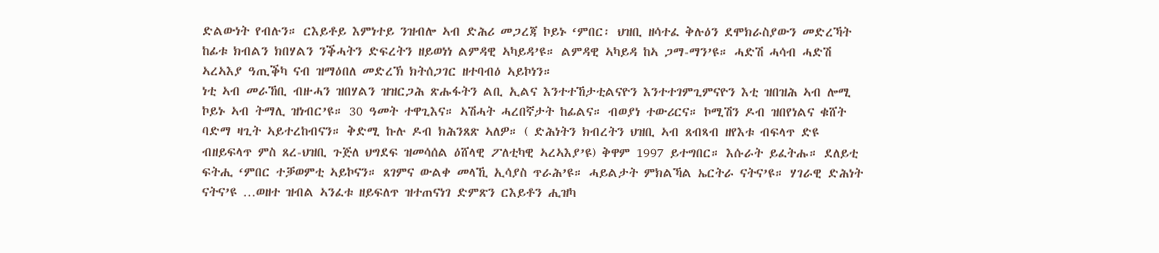ድልውነት የብሉን። ርእይቶይ እምነተይ ንዝብሎ ኣብ ድሕሪ መጋረጃ ኮይኑ ‘ምበር፡ ህዝቢ ዘሳተፈ ቅሉዕን ደሞክራስያውን መድረኻት ከፊቱ ክብልን ክበሃልን ንቕሓትን ድፍረትን ዘይወነነ ልምዳዊ ኣካይዳ’ዩ። ልምዳዊ ኣካይዳ ከኣ ጋማ-ማን’ዩ። ሓድሽ ሓሳብ ሓድሽ ኣረኣእያ ዓጢቕካ ናብ ዝማዕበለ መድረኽ ክትሰጋገር ዘተባብዕ ኣይኮነን።
ነቲ ኣብ መራኸቢ ብዙሓን ዝበሃልን ዝዝርጋሕ ጽሑፋትን ልቢ ኢልና እንተተኸታቲልናዮን እንተተገምጊምናዮን እቲ ዝበዝሕ ኣብ ሎሚ ኮይኑ ኣብ ትማሊ ዝነብር’ዩ። 30 ዓመት ተዋጊእና። ኣሽሓት ሓረበኛታት ከፊልና። ብወያነ ተውሪርና። ኮሚሽን ዶብ ዝበየነልና ቁሸት ባድማ ዛጊት ኣይተረከብናን። ቅድሚ ኩሉ ዶብ ክሕንጸጽ ኣለዎ። ( ድሕነትን ክብረትን ህዝቢ ኣብ ጸብጻብ ዘየእቱ ብፍላጥ ድዩ ብዘይፍላጥ ምስ ጸረ-ህዝቢ ጉጅለ ህግደፍ ዝመሳሰል ዕሸላዊ ፖለቲካዊ ኣረኣእያ’ዩ) ቅዋም 1997 ይተግበር። እሱራት ይፈትሑ። ደለይቲ ፍትሒ ‘ምበር ተቓወምቲ ኣይኮናን። ጸገምና ውልቀ መላኺ ኢሳያስ ጥራሕ’ዩ። ሓይልታት ምክልኻል ኤርትራ ናትና’ዩ። ሃገራዊ ድሕነት ናትና’ዩ …ወዘተ ዝብል ኣንፈቱ ዘይፍለጥ ዝተጠናነገ ድምጽን ርእይቶን ሒዝካ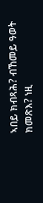ኣበይ ክብጻሕ? ብኸመይ ዓወት ክመጽእ? ነዚ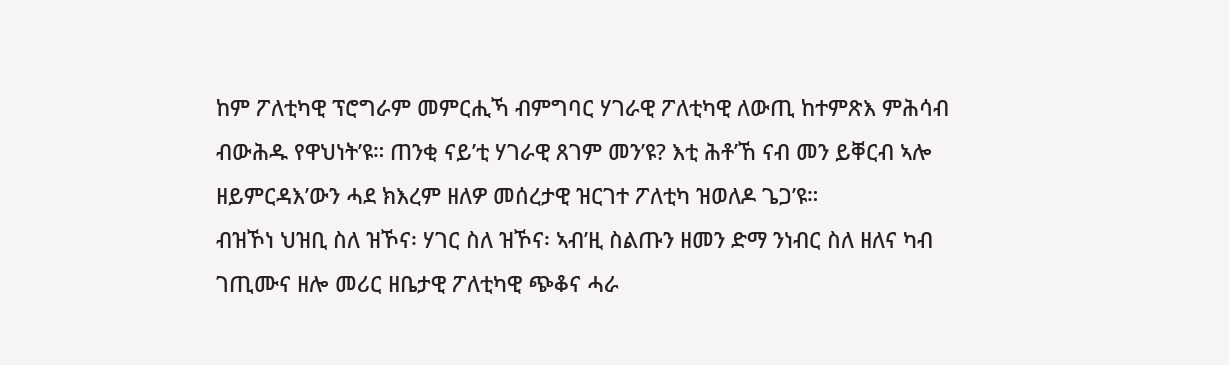ከም ፖለቲካዊ ፕሮግራም መምርሒኻ ብምግባር ሃገራዊ ፖለቲካዊ ለውጢ ከተምጽእ ምሕሳብ ብውሕዱ የዋህነት’ዩ። ጠንቂ ናይ’ቲ ሃገራዊ ጸገም መን’ዩ? እቲ ሕቶ’ኸ ናብ መን ይቐርብ ኣሎ ዘይምርዳእ’ውን ሓደ ክእረም ዘለዎ መሰረታዊ ዝርገተ ፖለቲካ ዝወለዶ ጌጋ’ዩ።
ብዝኾነ ህዝቢ ስለ ዝኾና፡ ሃገር ስለ ዝኾና፡ ኣብ’ዚ ስልጡን ዘመን ድማ ንነብር ስለ ዘለና ካብ ገጢሙና ዘሎ መሪር ዘቤታዊ ፖለቲካዊ ጭቆና ሓራ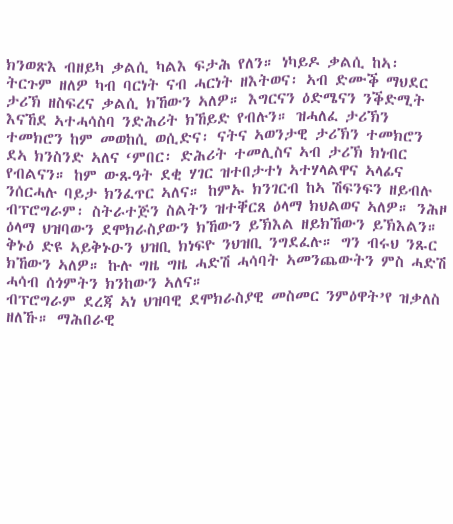ክንወጽእ ብዘይካ ቃልሲ ካልእ ፍታሕ የለን። ነካይዶ ቃልሲ ከኣ፡ ትርጉም ዘለዎ ካብ ባርነት ናብ ሓርነት ዘእትወና፡ ኣብ ድሙቕ ማህደር ታሪኽ ዘስፍረና ቃልሲ ክኸውን ኣለዎ። እግርናን ዕድሜናን ንቕድሚት እናኸደ ኣተሓሳስባ ንድሕሪት ክኸይድ የብሉን። ዝሓለፈ ታሪኽን ተመክሮን ከም መወከሲ ወሲድና፡ ናትና ኣወንታዊ ታሪኽን ተመክሮን ደኣ ክንስንድ ኣለና ‘ምበር፡ ድሕሪት ተመሊስና ኣብ ታሪኽ ክነብር የብልናን። ከም ውጹዓት ደቂ ሃገር ዝተበታተነ ኣተሃላልዋና ኣላፊና ንሰርሓሉ ባይታ ክንፈጥር ኣለና። ከምኡ ክንገርብ ከኣ ሽፍንፍን ዘይብሉ ብፕሮግራም፡ ስትራተጅን ስልትን ዝተቐርጸ ዕላማ ክህልወና ኣለዎ። ንሕዞ ዕላማ ህዝባውን ደሞክራስያውን ክኸውን ይኽእል ዘይክኸውን ይኽእልን። ቅኑዕ ድዩ ኣይቅኑዑን ህዝቢ ክነፍዮ ንህዝቢ ንግደፈሉ። ግን ብሩህ ንጹር ክኸውን ኣለዎ። ኩሉ ግዜ ግዜ ሓድሽ ሓሳባት ኣመንጨውትን ምስ ሓድሽ ሓሳብ ሰጎምትን ክንከውን ኣለና።
ብፕሮግራም ደረጃ ኣነ ህዝባዊ ደሞክራስያዊ መስመር ንምዕዋት’የ ዝቃለስ ዘለኹ። ማሕበራዊ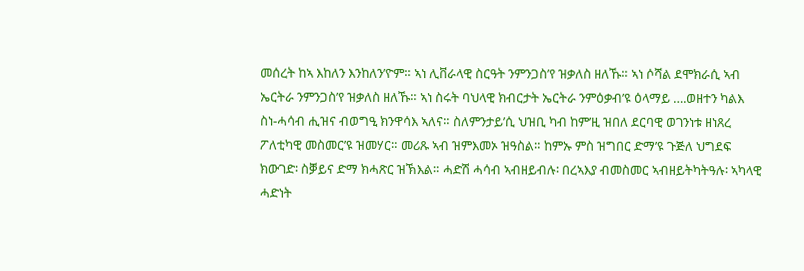መሰረት ከኣ እከለን እንከለን’ዮም። ኣነ ሊቨራላዊ ስርዓት ንምንጋስ’የ ዝቃለስ ዘለኹ። ኣነ ሶሻል ደሞክራሲ ኣብ ኤርትራ ንምንጋስ’የ ዝቃለስ ዘለኹ። ኣነ ስሩት ባህላዊ ክብርታት ኤርትራ ንምዕቃብ’ዩ ዕላማይ ….ወዘተን ካልእ ስነ-ሓሳብ ሒዝና ብወግዒ ክንዋሳእ ኣለና። ስለምንታይ’ሲ ህዝቢ ካብ ከም’ዚ ዝበለ ደርባዊ ወገንነቱ ዘነጸረ ፖለቲካዊ መስመር’ዩ ዝመሃር። መሪጹ ኣብ ዝምእመኦ ዝዓስል። ከምኡ ምስ ዝግበር ድማ’ዩ ጉጅለ ህግደፍ ክውገድ፡ ስቓይና ድማ ክሓጽር ዝኽእል። ሓድሽ ሓሳብ ኣብዘይብሉ፡ በረኣእያ ብመስመር ኣብዘይትካትዓሉ፡ ኣካላዊ ሓድነት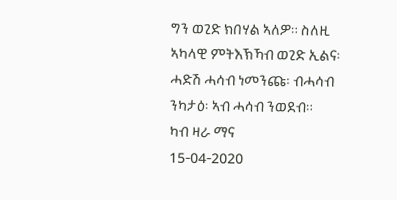ግን ወጊድ ክበሃል ኣለዎ። ስለዚ ኣካላዊ ምትእኽኻብ ወጊድ ኢልና፡ ሓድሽ ሓሳብ ነመንጩ፡ ብሓሳብ ንካታዕ፡ ኣብ ሓሳብ ንወደብ።
ካብ ዛራ ማና
15-04-2020